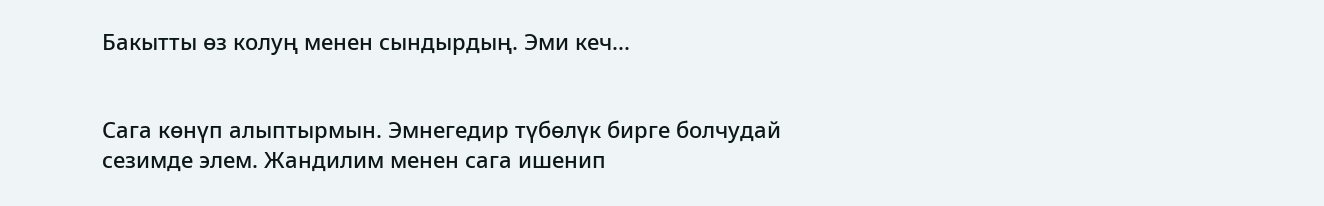Бакытты өз колуң менен сындырдың. Эми кеч...


Сага көнүп алыптырмын. Эмнегедир түбөлүк бирге болчудай сезимде элем. Жандилим менен сага ишенип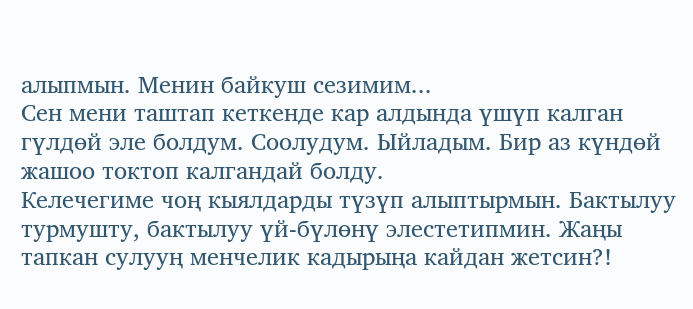алыпмын. Менин байкуш сезимим...
Сен мени таштап кеткенде кар алдында үшүп калган гүлдөй эле болдум. Соолудум. Ыйладым. Бир аз күндөй жашоо токтоп калгандай болду.
Келечегиме чоң кыялдарды түзүп алыптырмын. Бактылуу турмушту, бактылуу үй-бүлөнү элестетипмин. Жаңы тапкан сулууң менчелик кадырыңа кайдан жетсин?!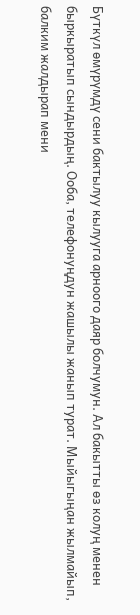Бүткүл өмүрүмдү сени бактылуу кылууга арноого даяр болчумун. Ал бакытты өз колуң менен быркыратып сындырдың. Ооба, телефонуңдун жашылы жанып турат. Мыйыгыңан жылмайып, балким жалдырап мени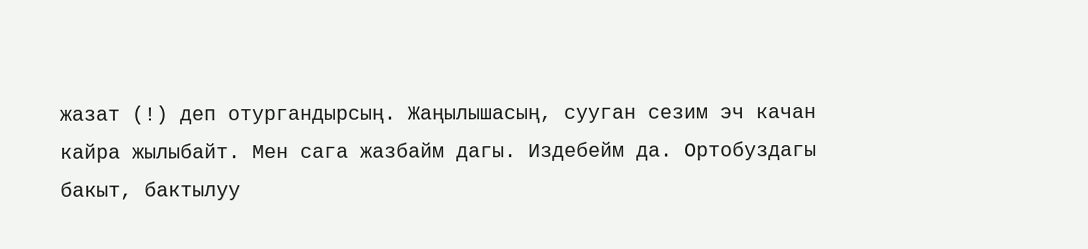жазат (!) деп отургандырсың. Жаңылышасың, сууган сезим эч качан кайра жылыбайт. Мен сага жазбайм дагы. Издебейм да. Ортобуздагы бакыт, бактылуу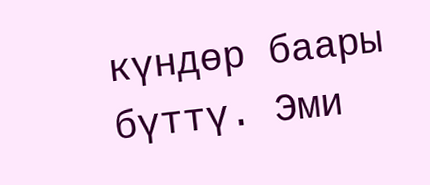күндөр баары бүттү. Эми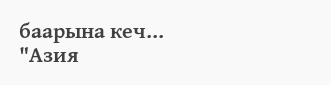баарына кеч...
"Азия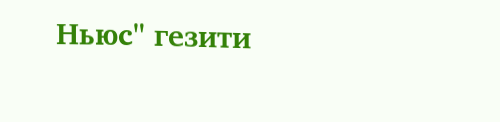Ньюс" гезити